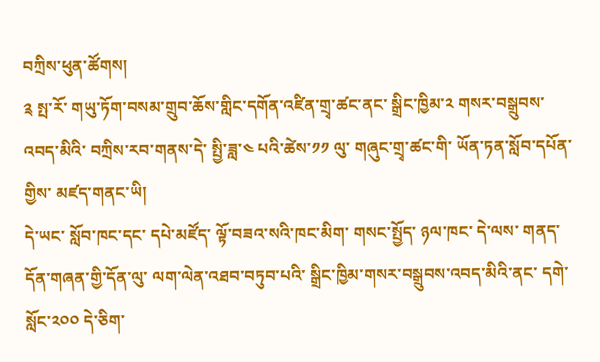བཀྲིས་ཕུན་ཚོགས།
༉ སྤ་རོ་ གཡུ་ཏོག་བསམ་གྲུབ་ཆོས་གླིང་དགོན་འཛིན་གྲྭ་ཚང་ནང་ སྒྲིང་ཁྱིམ་༢ གསར་བསྒྲུབས་འབད་མིའི་ བཀྲིས་རབ་གནས་དེ་ སྤྱི་ཟླ་༤ པའི་ཚེས་༡༡ ལུ་ གཞུང་གྲྭ་ཚང་གི་ ཡོན་ཏན་སློབ་དཔོན་གྱིས་ མཛད་གནང་ཡི།
དེ་ཡང་ སློབ་ཁང་དང་ དཔེ་མཛོད་ ལྟོ་བཟའ་སའི་ཁང་མིག་ གསང་སྤྱོད་ ཉལ་ཁང་ དེ་ལས་ གནད་དོན་གཞན་གྱི་དོན་ལུ་ ལག་ལེན་འཐབ་བཏུབ་པའི་ སྒྲིང་ཁྱིམ་གསར་བསྒྲུབས་འབད་མིའི་ནང་ དགེ་སློང་༢༠༠ དེ་ཅིག་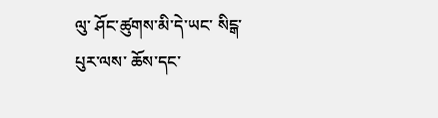ལུ་ ཤོང་ཚུགས་མི་དེ་ཡང་ སིངྒ་པུར་ལས་ ཆོས་དང་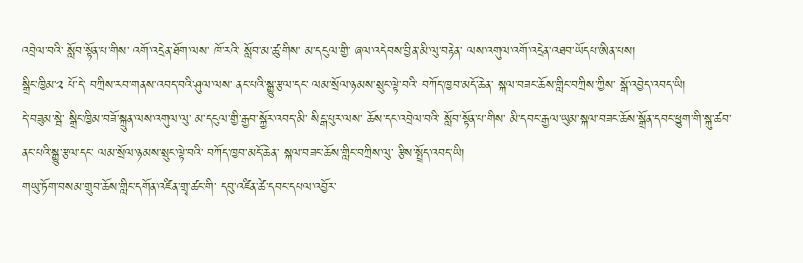འབྲེལ་བའི་ སློབ་སྟོན་པ་གིས་ འགོ་འདྲེན་ཐོག་ལས་ ཁོ་རའི་ སློབ་མ་ཚུ་གིས་ མ་དངུལ་གྱི་ ཞལ་འདེབས་བྱིན་མི་ལུ་བརྟེན་ ལས་འགུལ་འགོ་འདྲེན་འཐབ་ཡོདཔ་ཨིན་པས།
སྒྲིང་ཁྱིམ་༢ པོ་དེ་ བཀྲིས་རབ་གནས་འབད་བའི་ཤུལ་ལས་ ནང་པའི་སྒྱུ་རྩལ་དང་ ལམ་སྲོལ་ཉམས་སྲུང་ལྟེ་བའི་ བཀོད་ཁྱབ་མདོ་ཆེན་ སྐལ་བཟང་ཆོས་གླིང་བཀྲིས་ཀྱིས་ སྒོ་འབྱེད་འབད་ཡི།
དེ་བཟུམ་སྦེ་ སྒྲིང་ཁྱིམ་བཟོ་སྐྲུན་ལས་འགུལ་ལུ་ མ་དངུལ་གྱི་རྒྱབ་སྐྱོར་འབད་མི་ སིངྒ་པུར་ལས་ ཆོས་དང་འབྲེལ་བའི་ སློབ་སྟོན་པ་གིས་ མི་དབང་རྒྱལ་ཡུམ་སྐལ་བཟང་ཆོས་སྒྲོན་དབང་ཕྱུག་གི་སྐུ་ཚབ་ ནང་པའི་སྒྱུ་རྩལ་དང་ ལམ་སྲོལ་ཉམས་སྲུང་ལྟེ་བའི་ བཀོད་ཁྱབ་མདོ་ཆེན་ སྐལ་བཟང་ཆོས་གླིང་བཀྲིས་ལུ་ རྩིས་སྤྲོད་འབད་ཡི།
གཡུ་ཏོག་བསམ་གྲུབ་ཆོས་གླིང་དགོན་འཛིན་གྲྭ་ཚང་གི་ དབུ་འཛིན་ཚེ་དབང་དཔལ་འབྱོར་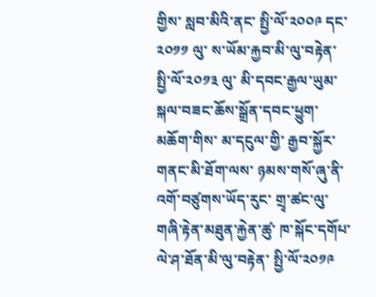གྱིས་ སླབ་མིའི་ནང་ སྤྱི་ལོ་༢༠༠༩ དང་༢༠༡༡ ལུ་ ས་ཡོམ་རྐྱབ་མི་ལུ་བརྟེན་ སྤྱི་ལོ་༢༠༡༣ ལུ་ མི་དབང་རྒྱལ་ཡུམ་སྐལ་བཟང་ཆོས་སྒྲོན་དབང་ཕྱུག་མཆོག་གིས་ མ་དངུལ་གྱི་ རྒྱབ་སྐྱོར་གནང་མི་ཐོག་ལས་ ཉམས་གསོ་ཞུ་ནི་ འགོ་བཙུགས་ཡོད་རུང་ གྲྭ་ཚང་ལུ་ གཞི་རྟེན་མཐུན་རྐྱེན་ཚུ་ ཁ་སྐོང་དགོཔ་ལེ་ཤ་ཐོན་མི་ལུ་བརྟེན་ སྤྱི་ལོ་༢༠༡༩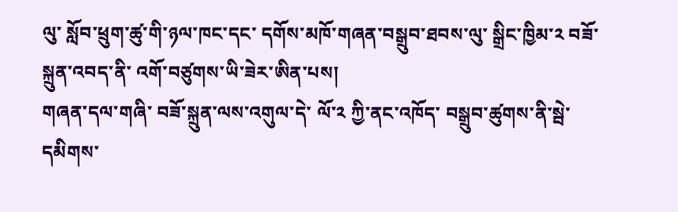ལུ་ སློབ་ཕྲུག་ཚུ་གི་ཉལ་ཁང་དང་ དགོས་མཁོ་གཞན་བསྒྲུབ་ཐབས་ལུ་ སྒྲིང་ཁྱིམ་༢ བཟོ་སྐྲུན་འབད་ནི་ འགོ་བཙུགས་ཡི་ཟེར་ཨིན་པས།
གཞན་དལ་གཞི་ བཟོ་སྐྲུན་ལས་འགུལ་དེ་ ལོ་༢ ཀྱི་ནང་འཁོད་ བསྒྲུབ་ཚུགས་ནི་སྦེ་ དམིགས་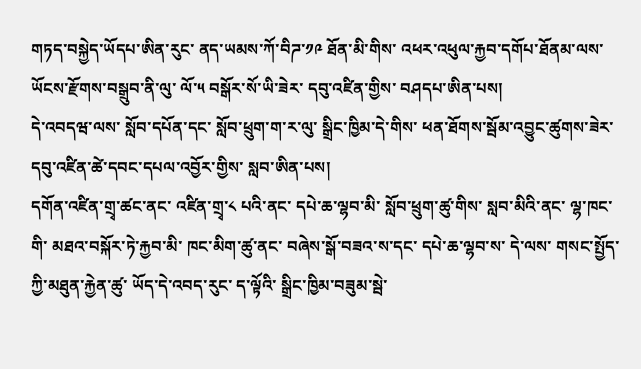གཏད་བསྐྱེད་ཡོདཔ་ཨིན་རུང་ ནད་ཡམས་ཀོ་བིཌ་༡༩ ཐོན་མི་གིས་ འཕར་འཕུལ་རྐྱབ་དགོཔ་ཐོནམ་ལས་ ཡོངས་རྫོགས་བསྒྲུབ་ནི་ལུ་ ལོ་༥ བསྒོར་སོ་ཡི་ཟེར་ དབུ་འཛིན་གྱིས་ བཤདཔ་ཨིན་པས།
དེ་འབདཝ་ལས་ སློབ་དཔོན་དང་ སློབ་ཕྲུག་ག་ར་ལུ་ སྒྲིང་ཁྱིམ་དེ་གིས་ ཕན་ཐོགས་སྦོམ་འབྱུང་ཚུགས་ཟེར་ དབུ་འཛིན་ཚེ་དབང་དཔལ་འབྱོར་གྱིས་ སླབ་ཨིན་པས།
དགོན་འཛིན་གྲྭ་ཚང་ནང་ འཛིན་གྲྭ་༨ པའི་ནང་ དཔེ་ཆ་ལྷབ་མི་ སློབ་ཕྲུག་ཚུ་གིས་ སླབ་མིའི་ནང་ ལྷ་ཁང་གི་ མཐའ་བསྐོར་ཏེ་རྐྱབ་མི་ ཁང་མིག་ཚུ་ནང་ བཞེས་སྒོ་བཟའ་ས་དང་ དཔེ་ཆ་ལྷབ་ས་ དེ་ལས་ གསང་སྤྱོད་ཀྱི་མཐུན་རྐྱེན་ཚུ་ ཡོད་དེ་འབད་རུང་ ད་ལྟོའི་ སྒྲིང་ཁྱིམ་བཟུམ་སྦེ་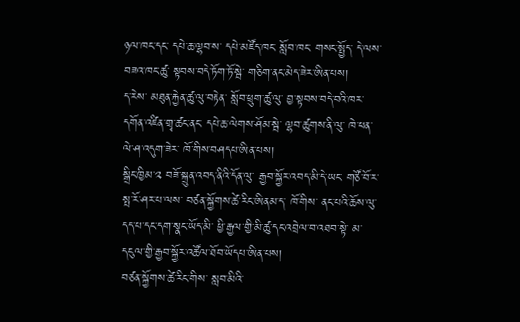ཉལ་ཁང་དང་ དཔེ་ཆ་ལྷབ་ས་ དཔེ་མཛོད་ཁང་ སློབ་ཁང་ གསང་སྤྱོད་ དེ་ལས་ བཟའ་ཁང་ཚུ་ སྟབས་བདེ་ཏོག་ཏོ་སྦེ་ གཅིག་ནང་མེད་ཟེར་ཨིན་པས།
ད་རེས་ མཐུན་རྐྱེན་ཚུ་ལུ་བརྟེན་ སློབ་ཕྲུག་ཚུ་ལུ་ བྱ་སྟབས་བདེ་བའི་ཁར་ དགོན་འཛིན་གྲྭ་ཚང་ནང་ དཔེ་ཆ་ལེགས་ཤོམ་སྦེ་ ལྷབ་ཚུགས་ནི་ལུ་ ཁེ་ཕན་ལེ་ཤ་འདུག་ཟེར་ ཁོ་གིས་བཤདཔ་ཨིན་པས།
སྒྲིང་ཁྱིམ་༢ བཟོ་སྐྲུན་འབད་ནིའི་དོན་ལུ་ རྒྱབ་སྐྱོར་འབད་མི་དེ་ཡང་ གཙོ་བོ་ར་ སྤ་རོ་ཤར་པ་ལས་ བཙན་སྐྱོགས་ཚེ་རིང་ཨིནམ་ད་ ཁོ་གིས་ ནང་པའི་ཆོས་ལུ་ དད་པ་དང་དག་སྣང་ཡོད་མི་ ཕྱི་རྒྱལ་གྱི་མི་ཚུ་དང་འབྲེལ་བ་འཐབ་སྟེ་ མ་དངུལ་གྱི་རྒྱབ་སྐྱོར་འཚོལ་ཐོབ་ཡོདཔ་ཨིན་པས།
བཙན་སྐྱོགས་ཚེ་རིང་གིས་ སླབ་མིའི་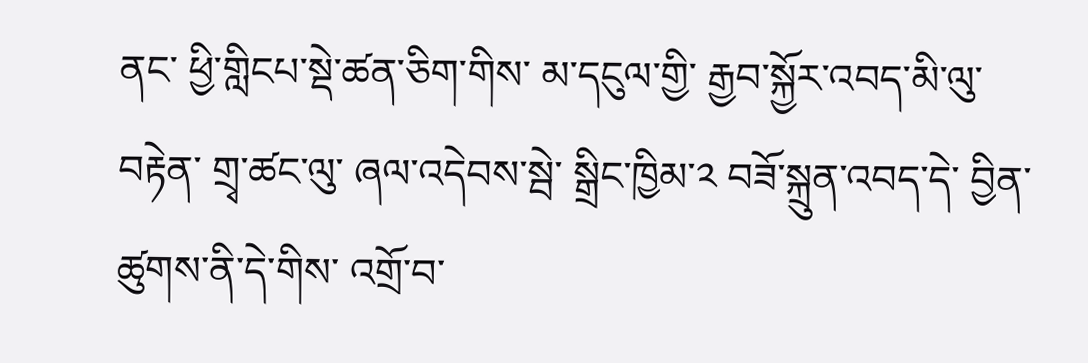ནང་ ཕྱི་གླིངཔ་སྡེ་ཚན་ཅིག་གིས་ མ་དངུལ་གྱི་ རྒྱབ་སྐྱོར་འབད་མི་ལུ་བརྟེན་ གྲྭ་ཚང་ལུ་ ཞལ་འདེབས་སྦེ་ སྒྲིང་ཁྱིམ་༢ བཟོ་སྐྲུན་འབད་དེ་ བྱིན་ཚུགས་ནི་དེ་གིས་ འགྲོ་བ་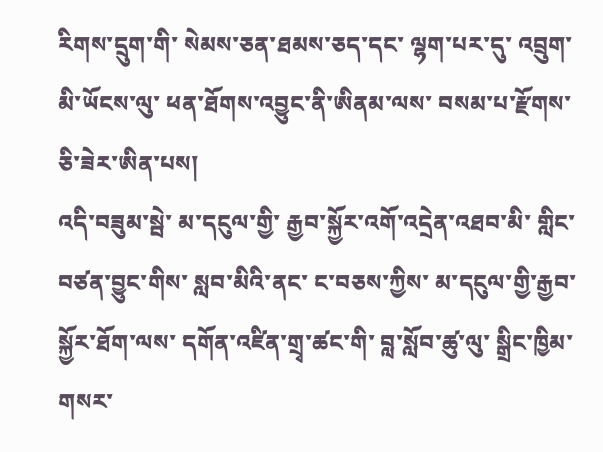རིགས་དྲུག་གི་ སེམས་ཅན་ཐམས་ཅད་དང་ ལྷག་པར་དུ་ འབྲུག་མི་ཡོངས་ལུ་ ཕན་ཐོགས་འབྱུང་ནི་ཨིནམ་ལས་ བསམ་པ་རྫོགས་ཅི་ཟེར་ཨིན་པས།
འདི་བཟུམ་སྦེ་ མ་དངུལ་གྱི་ རྒྱབ་སྐྱོར་འགོ་འདྲེན་འཐབ་མི་ གླིང་བཙན་བྱུང་གིས་ སླབ་མིའི་ནང་ ང་བཅས་ཀྱིས་ མ་དངུལ་གྱི་རྒྱབ་སྐྱོར་ཐོག་ལས་ དགོན་འཛིན་གྲྭ་ཚང་གི་ བླ་སློབ་ཚུ་ལུ་ སྒྲིང་ཁྱིམ་གསར་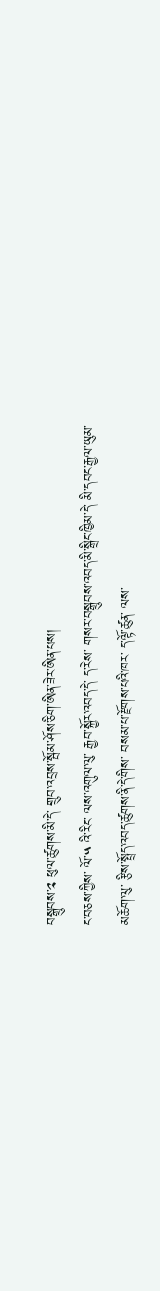བསྒྲུབས་༢ ཕུལ་ཚུགས་མི་དེ་ གྲུབ་འབྲས་སྦོམ་ཤོས་ཅིག་ཨིན་ཟེར་ཨིན་པས།
ང་བཅས་ཀྱིས་ ལོ་༥ འི་རིང་ ལས་འགུལ་ལུ་ རྒྱབ་སྐྱོར་འབད་དེ་ ད་རེས་ གསར་བསྒྲུབས་འབད་མི་སྒྲིང་ཁྱིམ་དེ་ མི་དབང་རྒྱལ་ཡུམ་མཆོག་ལུ་ རྩིས་སྤྲོད་འབད་ཚུགས་ནི་དེ་གིས་ བསམ་པ་རྫོགས་པའི་ཁར་ ད་ལྟོ་ཚུན་ ལས་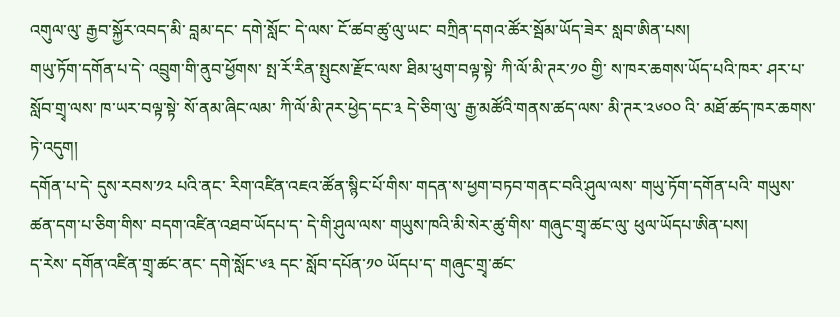འགུལ་ལུ་ རྒྱབ་སྐྱོར་འབད་མི་ བླམ་དང་ དགེ་སློང་ དེ་ལས་ ངོ་ཚབ་ཚུ་ལུ་ཡང་ བཀྲིན་དགའ་ཚོར་སྦོམ་ཡོད་ཟེར་ སླབ་ཨིན་པས།
གཡུ་ཏོག་དགོན་པ་དེ་ འབྲུག་གི་ནུབ་ཕྱོགས་ སྤ་རོ་རིན་སྤུངས་རྫོང་ལས་ ཐིམ་ཕུག་བལྟ་སྟེ་ ཀི་ལོ་མི་ཊར་༡༠ གྱི་ ས་ཁར་ཆགས་ཡོད་པའི་ཁར་ ཤར་པ་སློབ་གྲྭ་ལས་ ཁ་ཡར་བལྟ་སྟེ་ སོ་ནམ་ཞིང་ལམ་ ཀི་ལོ་མི་ཊར་ཕྱེད་དང་༣ དེ་ཅིག་ལུ་ རྒྱ་མཚོའི་གནས་ཚད་ལས་ མི་ཊར་༢༦༠༠ འི་ མཐོ་ཚད་ཁར་ཆགས་ཏེ་འདུག།
དགོན་པ་དེ་ དུས་རབས་༡༢ པའི་ནང་ རིག་འཛིན་འཇའ་ཚོན་སྙིང་པོ་གིས་ གདན་ས་ཕྱག་བཏབ་གནང་བའི་ཤུལ་ལས་ གཡུ་ཏོག་དགོན་པའི་ གཡུས་ཚན་དག་པ་ཅིག་གིས་ བདག་འཛིན་འཐབ་ཡོདཔ་ད་ དེ་གི་ཤུལ་ལས་ གཡུས་ཁའི་མི་སེར་ཚུ་གིས་ གཞུང་གྲྭ་ཚང་ལུ་ ཕུལ་ཡོདཔ་ཨིན་པས།
ད་རེས་ དགོན་འཛིན་གྲྭ་ཚང་ནང་ དགེ་སློང་༦༣ དང་ སློབ་དཔོན་༡༠ ཡོདཔ་ད་ གཞུང་གྲྭ་ཚང་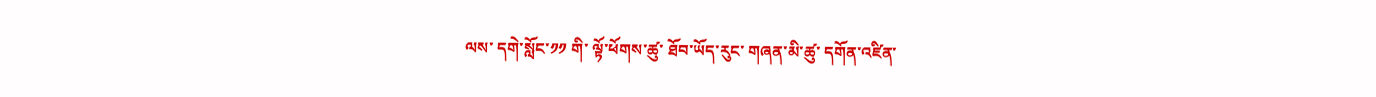ལས་ དགེ་སློང་༡༡ གི་ ལྟོ་ཕོགས་ཚུ་ ཐོབ་ཡོད་རུང་ གཞན་མི་ཚུ་ དགོན་འཛིན་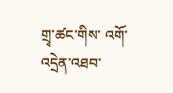གྲྭ་ཚང་གིས་ འགོ་འདྲེན་འཐབ་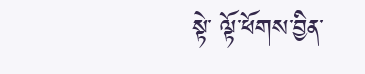སྟེ་ ལྟོ་ཕོགས་བྱིན་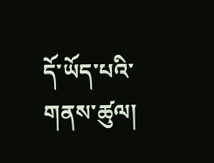དོ་ཡོད་པའི་གནས་ཚུལ།